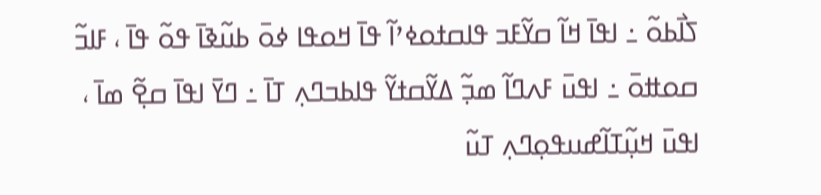ߖߊ߯ߕߋ߬ ߸ ߊߟߊ߫ ߞߊ߬ ߛߌ߬ߓߏ ߟߊߛߙߋߦߴߊ߬ ߟߊ߫ ߞߋߟߊ ߦߋ߫ ߕߎ߬ߢߊ߫ ߟߋ߬ ߟߊ߫ ، ߓߊߏ߬ ߛߋߚߋ߫ ߸ ߊߟߎ߫ ߓߍߣߊ߬ ߘߏ߲߬ ߡߌ߬ߛߙߌ߬ ߟߊߕߏߣߍ߲ ߠߊ߫ ߸ ߣߌ߫ ߊߟߊ߫ ߛߐ߲߬ ߘߊ߫ ، ߊߟߎ߫ ߞߎ߲߬ߠߊ߬ߝߎߟߋ߲ߣߍ߲ ߠߎ߬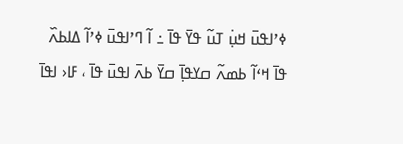ߦߴߊߟߎ߫ ߞߎ߲߭ ߠߎ߬ ߟߌ߫ ߟߊ߫ ߸ ߊ߬ ߣߴߊߟߎ߫ ߦߴߊ߬ ߡߊߕߍ߰ ߟߊ߫ ߞߵߊ߬ ߕߘߍ߬ ߛߌߟߊ߲߫ ߛߌ߫ ߕߍ߫ ߊߟߎ߫ ߟߊ߫ ، ߓߊ‹ ߊߟߊ߫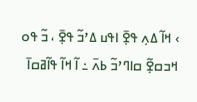› ߞߊ߬ ߡߍ߲ ߟߐ߲߫ ߊߟߎ ߡߴߏ߬ ߟߐ߲߫ ، ߏ߬ ߟߋ ߞߏߛߐ߲߬ ߛߊߣߴߏ߬ ߕߍ߫ ߸ ߊ߬ ߞߊ߬ ߟߊ߬ߥߛߊ߫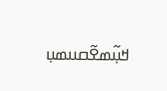ߞߎ߲߬ߘߐ߬ߛߎߘߎ߲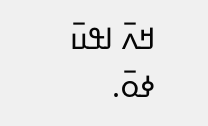ߞߍ߫ ߊߟߎ߫ ߦߋ߫.